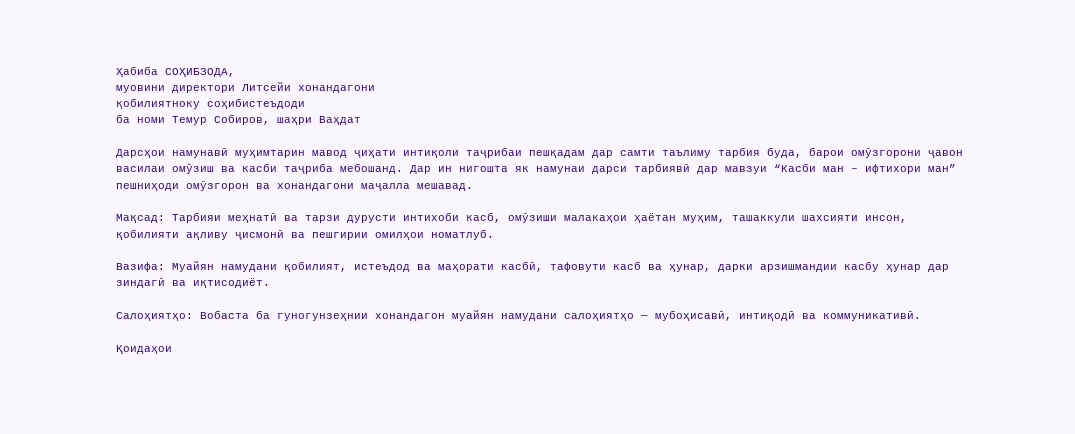Ҳабиба СОҲИБЗОДА,
муовини директори Литсейи хонандагони
қобилиятноку соҳибистеъдоди
ба номи Темур Собиров, шаҳри Ваҳдат

Дарсҳои намунавӣ муҳимтарин мавод ҷиҳати интиқоли таҷрибаи пешқадам дар самти таълиму тарбия буда, барои омӯзгорони ҷавон василаи омӯзиш ва касби таҷриба мебошанд. Дар ин нигошта як намунаи дарси тарбиявӣ дар мавзуи “Касби ман – ифтихори ман” пешниҳоди омӯзгорон ва хонандагони маҷалла мешавад.

Мақсад: Тарбияи меҳнатӣ ва тарзи дурусти интихоби касб, омӯзиши малакаҳои ҳаётан муҳим, ташаккули шахсияти инсон, қобилияти ақливу ҷисмонӣ ва пешгирии омилҳои номатлуб.

Вазифа: Муайян намудани қобилият, истеъдод ва маҳорати касбӣ, тафовути касб ва ҳунар, дарки арзишмандии касбу ҳунар дар зиндагӣ ва иқтисодиёт.

Салоҳиятҳо: Вобаста ба гуногунзеҳнии хонандагон муайян намудани салоҳиятҳо — мубоҳисавӣ, интиқодӣ ва коммуникативӣ.

Қоидаҳои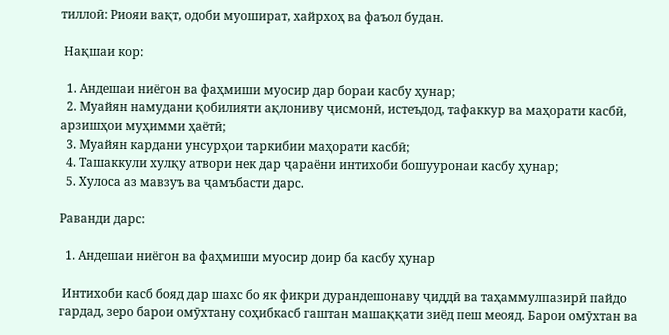тиллоӣ: Риояи вақт, одоби муошират, хайрхоҳ ва фаъол будан.

 Нақшаи кор:

  1. Андешаи ниёгон ва фаҳмиши муосир дар бораи касбу ҳунар;
  2. Муайян намудани қобилияти ақлониву ҷисмонӣ, истеъдод, тафаккур ва маҳорати касбӣ, арзишҳои муҳимми ҳаётӣ;
  3. Муайян кардани унсурҳои таркибии маҳорати касбӣ;
  4. Ташаккули хулқу атвори нек дар ҷараёни интихоби бошууронаи касбу ҳунар;
  5. Хулоса аз мавзуъ ва ҷамъбасти дарс.

Раванди дарс:

  1. Андешаи ниёгон ва фаҳмиши муосир доир ба касбу ҳунар

 Интихоби касб бояд дар шахс бо як фикри дурандешонаву ҷиддӣ ва таҳаммулпазирӣ пайдо гардад, зеро барои омӯхтану соҳибкасб гаштан машаққати зиёд пеш меояд. Барои омӯхтан ва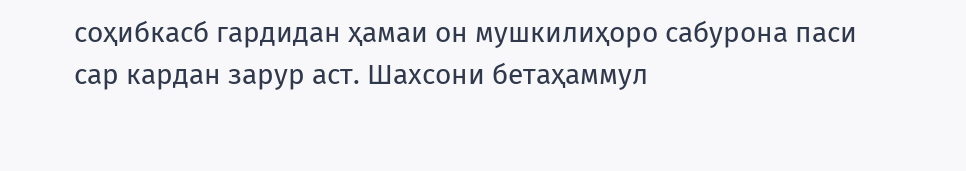соҳибкасб гардидан ҳамаи он мушкилиҳоро сабурона паси сар кардан зарур аст. Шахсони бетаҳаммул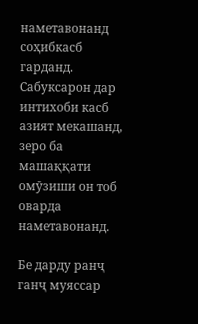наметавонанд соҳибкасб гарданд. Сабуксарон дар интихоби касб азият мекашанд, зеро ба машаққати омӯзиши он тоб оварда наметавонанд.

Бе дарду ранҷ ганҷ муяссар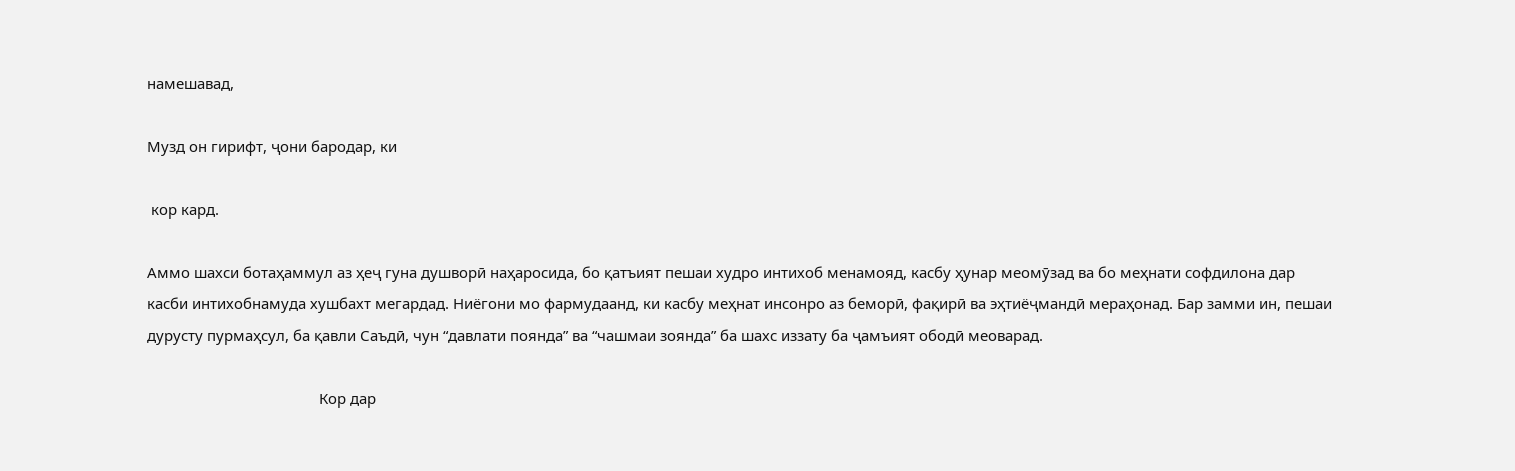намешавад,

Музд он гирифт, ҷони бародар, ки

 кор кард.

Аммо шахси ботаҳаммул аз ҳеҷ гуна душворӣ наҳаросида, бо қатъият пешаи худро интихоб менамояд, касбу ҳунар меомӯзад ва бо меҳнати софдилона дар касби интихобнамуда хушбахт мегардад. Ниёгони мо фармудаанд, ки касбу меҳнат инсонро аз беморӣ, фақирӣ ва эҳтиёҷмандӣ мераҳонад. Бар замми ин, пешаи дурусту пурмаҳсул, ба қавли Саъдӣ, чун “давлати поянда” ва “чашмаи зоянда” ба шахс иззату ба ҷамъият ободӣ меоварад.

                                           Кор дар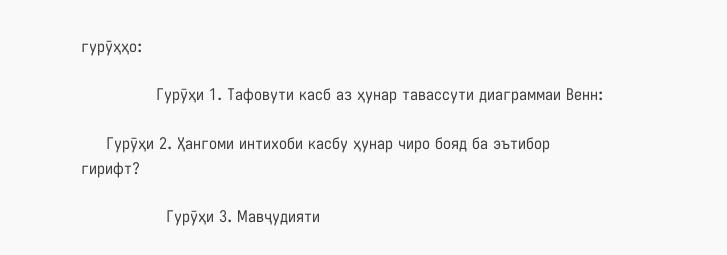гурӯҳҳо:

               Гурӯҳи 1. Тафовути касб аз ҳунар тавассути диаграммаи Венн:

     Гурӯҳи 2. Ҳангоми интихоби касбу ҳунар чиро бояд ба эътибор гирифт?

                 Гурӯҳи 3. Мавҷудияти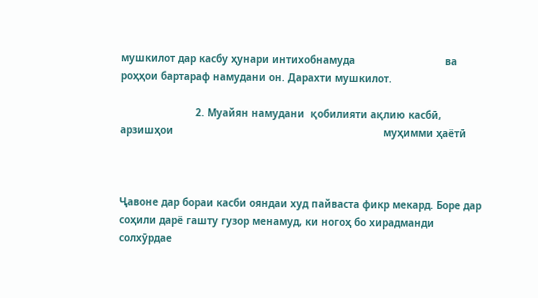мушкилот дар касбу ҳунари интихобнамуда                              ва роҳҳои бартараф намудани он. Дарахти мушкилот.

                         2. Муайян намудани  қобилияти ақлию касбӣ, арзишҳои                                                                      муҳимми ҳаётӣ



Ҷавоне дар бораи касби ояндаи худ пайваста фикр мекард. Боре дар соҳили дарё гашту гузор менамуд, ки ногоҳ бо хирадманди солхӯрдае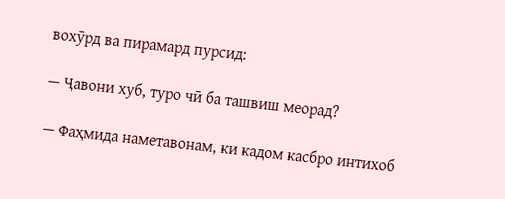вохӯрд ва пирамард пурсид:

— Ҷавони хуб, туро чӣ ба ташвиш меорад?

— Фаҳмида наметавонам, ки кадом касбро интихоб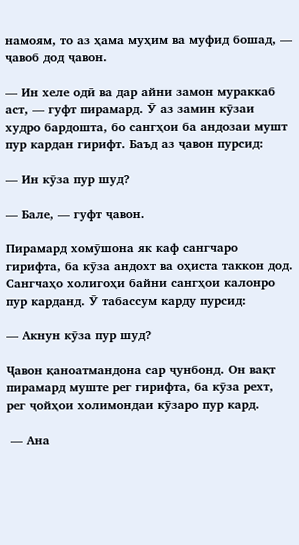намоям, то аз ҳама муҳим ва муфид бошад, — ҷавоб дод ҷавон.

— Ин хеле одӣ ва дар айни замон мураккаб аст, — гуфт пирамард. Ӯ аз замин кӯзаи худро бардошта, бо сангҳои ба андозаи мушт пур кардан гирифт. Баъд аз ҷавон пурсид:

— Ин кӯза пур шуд?

— Бале, — гуфт ҷавон.

Пирамард хомӯшона як каф сангчаро гирифта, ба кӯза андохт ва оҳиста таккон дод. Сангчаҳо холигоҳи байни сангҳои калонро пур карданд. Ӯ табассум карду пурсид:

— Акнун кӯза пур шуд?

Ҷавон қаноатмандона сар ҷунбонд. Он вақт пирамард муште рег гирифта, ба кӯза рехт, рег ҷойҳои холимондаи кӯзаро пур кард.

 — Ана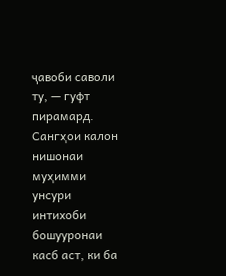ҷавоби саволи ту, — гуфт пирамард. Сангҳои калон нишонаи муҳимми унсури интихоби бошууронаи касб аст, ки ба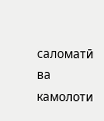саломатӣ ва камолоти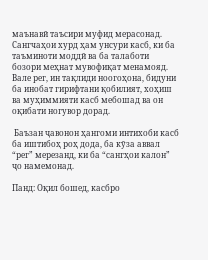маънавӣ таъсири муфид мерасонад. Сангчаҳои хурд ҳам унсури касб, ки ба таъминоти моддӣ ва ба талаботи бозори меҳнат мувофиқат менамояд. Вале рег, ин тақлиди ноогоҳона, бидуни ба инобат гирифтани қобилият, хоҳиш ва муҳиммияти касб мебошад ва он оқибати ногувор дорад.

 Баъзан ҷавонон ҳангоми интихоби касб ба иштибоҳ роҳ дода, ба кӯза аввал “рег” мерезанд, ки ба “сангҳои калон” ҷо намемонад.

Панд: Оқил бошед, касбро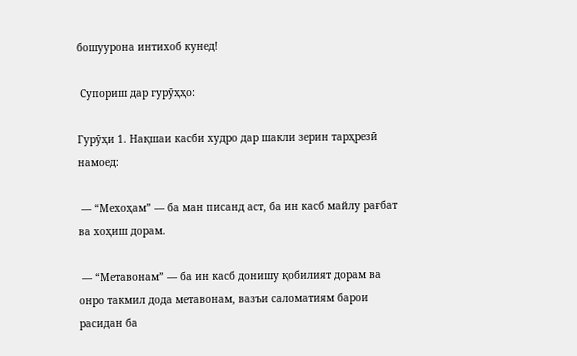бошуурона интихоб кунед!

 Супориш дар гурӯҳҳо:

Гурӯҳи 1. Нақшаи касби худро дар шакли зерин тарҳрезӣ намоед:

 — “Мехоҳам” — ба ман писанд аст, ба ин касб майлу рағбат ва хоҳиш дорам.

 — “Метавонам” — ба ин касб донишу қобилият дорам ва онро такмил дода метавонам, вазъи саломатиям барои расидан ба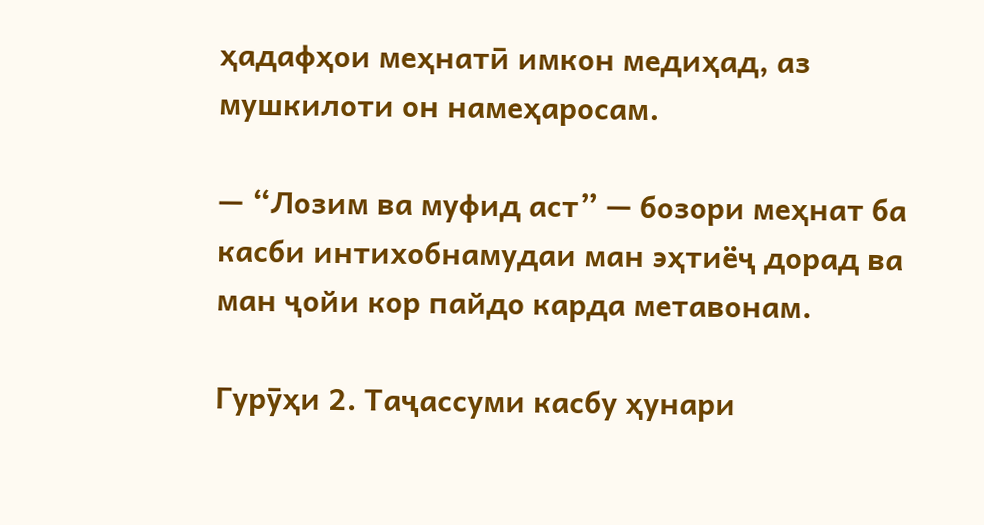ҳадафҳои меҳнатӣ имкон медиҳад, аз мушкилоти он намеҳаросам.

— “Лозим ва муфид аст” — бозори меҳнат ба касби интихобнамудаи ман эҳтиёҷ дорад ва ман ҷойи кор пайдо карда метавонам.

Гурӯҳи 2. Таҷассуми касбу ҳунари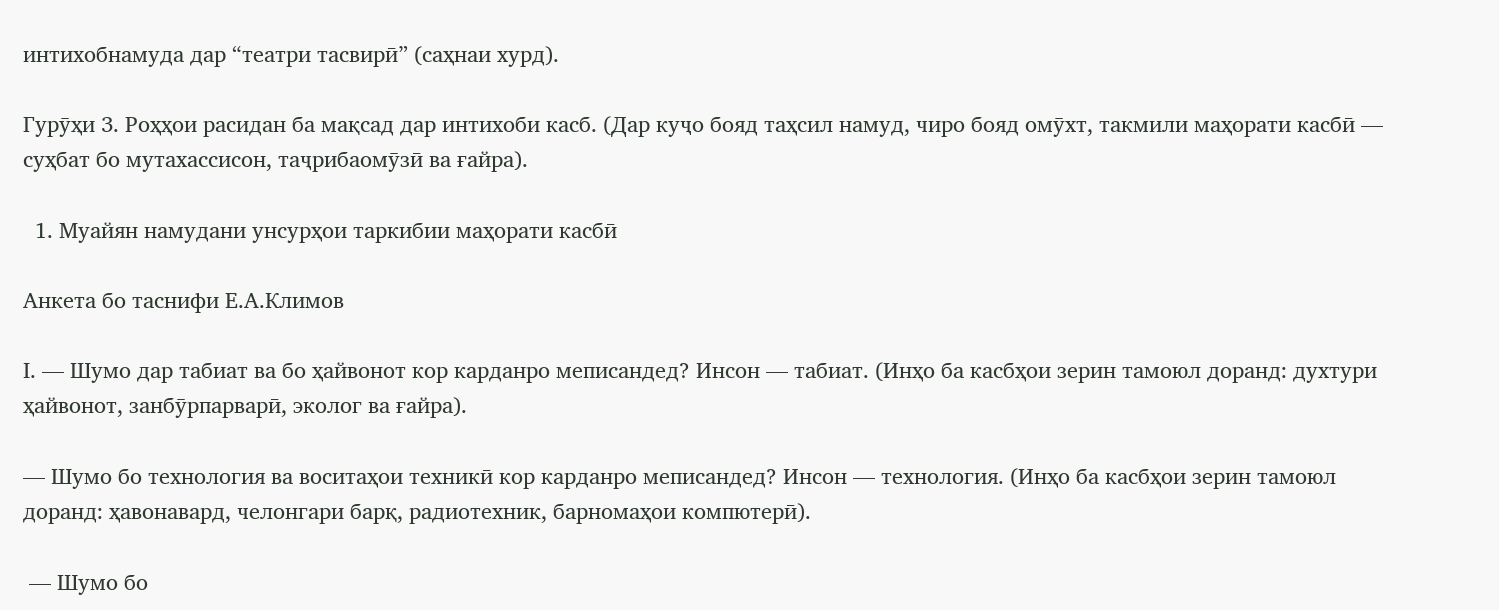интихобнамуда дар “театри тасвирӣ” (саҳнаи хурд).

Гурӯҳи 3. Роҳҳои расидан ба мақсад дар интихоби касб. (Дар куҷо бояд таҳсил намуд, чиро бояд омӯхт, такмили маҳорати касбӣ — суҳбат бо мутахассисон, таҷрибаомӯзӣ ва ғайра).

  1. Муайян намудани унсурҳои таркибии маҳорати касбӣ

Анкета бо таснифи Е.А.Климов

І. — Шумо дар табиат ва бо ҳайвонот кор карданро меписандед? Инсон — табиат. (Инҳо ба касбҳои зерин тамоюл доранд: духтури ҳайвонот, занбӯрпарварӣ, эколог ва ғайра).

— Шумо бо технология ва воситаҳои техникӣ кор карданро меписандед? Инсон — технология. (Инҳо ба касбҳои зерин тамоюл доранд: ҳавонавард, челонгари барқ, радиотехник, барномаҳои компютерӣ).

 — Шумо бо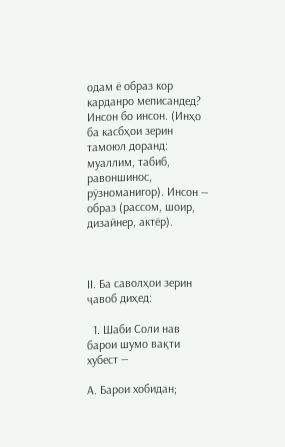одам ё образ кор карданро меписандед? Инсон бо инсон. (Инҳо ба касбҳои зерин тамоюл доранд: муаллим, табиб, равоншинос, рӯзноманигор). Инсон — образ (рассом, шоир, дизайнер, актёр).



ІІ. Ба саволҳои зерин ҷавоб диҳед:

  1. Шаби Соли нав барои шумо вақти хубест —

А. Барои хобидан;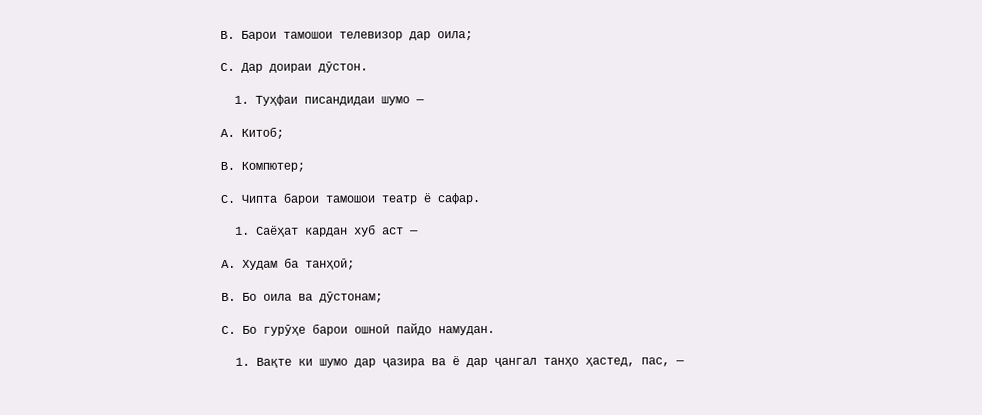В. Барои тамошои телевизор дар оила;

С. Дар доираи дӯстон.

  1. Туҳфаи писандидаи шумо —

А. Китоб;

В. Компютер;

С. Чипта барои тамошои театр ё сафар.

  1. Саёҳат кардан хуб аст —

А. Худам ба танҳоӣ;

В. Бо оила ва дӯстонам;

С. Бо гурӯҳе барои ошноӣ пайдо намудан.

  1. Вақте ки шумо дар ҷазира ва ё дар ҷангал танҳо ҳастед, пас, —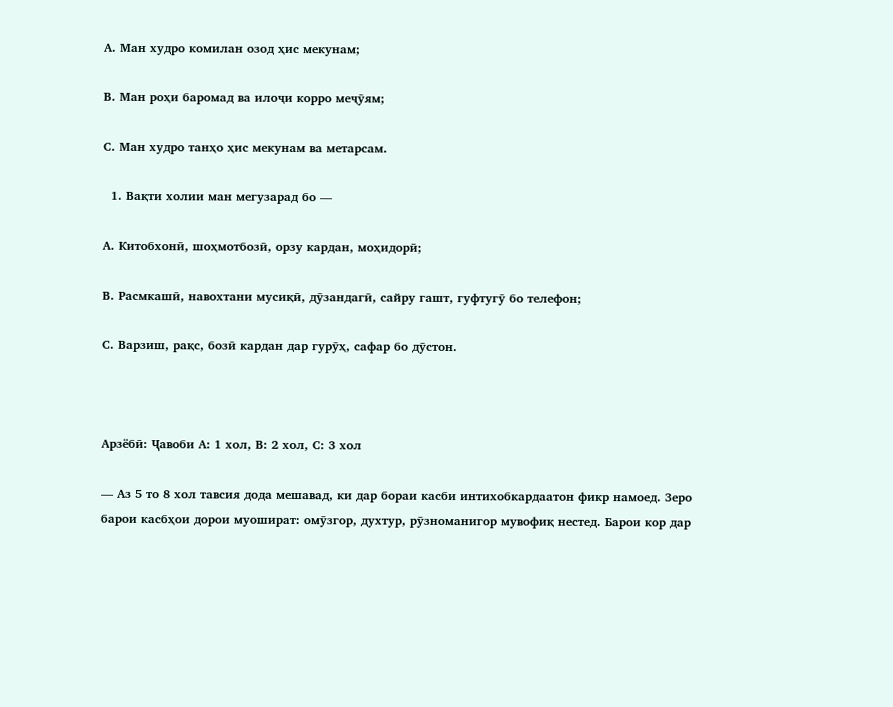А. Ман худро комилан озод ҳис мекунам;

В. Ман роҳи баромад ва илоҷи корро меҷӯям;

С. Ман худро танҳо ҳис мекунам ва метарсам.

  1. Вақти холии ман мегузарад бо —

А. Китобхонӣ, шоҳмотбозӣ, орзу кардан, моҳидорӣ;

В. Расмкашӣ, навохтани мусиқӣ, дӯзандагӣ, сайру гашт, гуфтугӯ бо телефон;

С. Варзиш, рақс, бозӣ кардан дар гурӯҳ, сафар бо дӯстон.



Арзёбӣ: Ҷавоби А: 1 хол, В: 2 хол, С: 3 хол

— Аз 5 то 8 хол тавсия дода мешавад, ки дар бораи касби интихобкардаатон фикр намоед. Зеро барои касбҳои дорои муошират: омӯзгор, духтур, рӯзноманигор мувофиқ нестед. Барои кор дар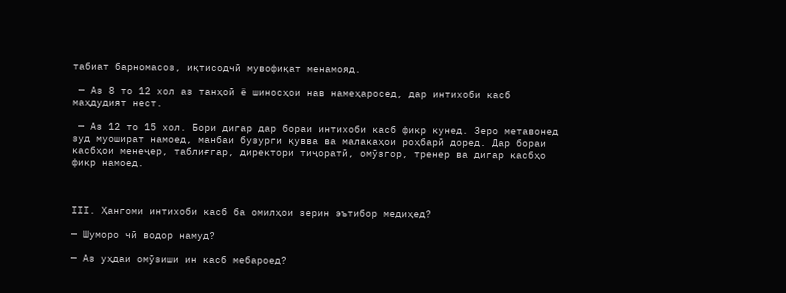табиат барномасоз, иқтисодчӣ мувофиқат менамояд.

 — Аз 8 то 12 хол аз танҳоӣ ё шиносҳои нав намеҳаросед, дар интихоби касб маҳдудият нест.

 — Аз 12 то 15 хол. Бори дигар дар бораи интихоби касб фикр кунед. Зеро метавонед зуд муошират намоед, манбаи бузурги қувва ва малакаҳои роҳбарӣ доред. Дар бораи касбҳои менеҷер, таблиғгар, директори тиҷоратӣ, омӯзгор, тренер ва дигар касбҳо фикр намоед.



ІІІ. Ҳангоми интихоби касб ба омилҳои зерин эътибор медиҳед?

— Шуморо чӣ водор намуд?

— Аз уҳдаи омӯзиши ин касб мебароед?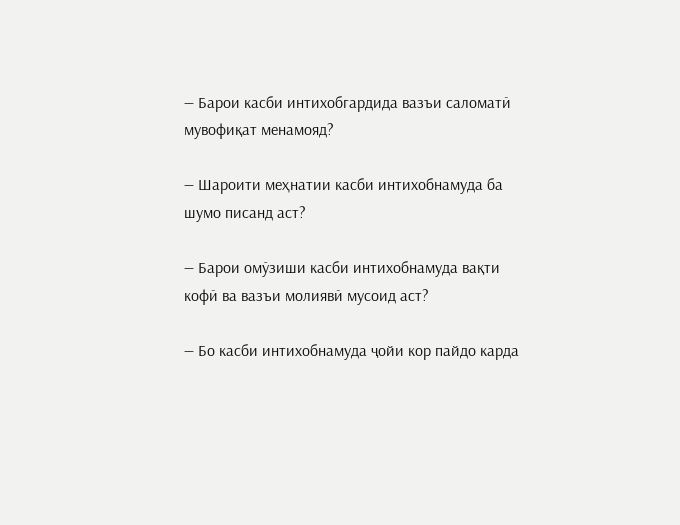— Барои касби интихобгардида вазъи саломатӣ мувофиқат менамояд?

— Шароити меҳнатии касби интихобнамуда ба шумо писанд аст?

— Барои омӯзиши касби интихобнамуда вақти кофӣ ва вазъи молиявӣ мусоид аст?

— Бо касби интихобнамуда ҷойи кор пайдо карда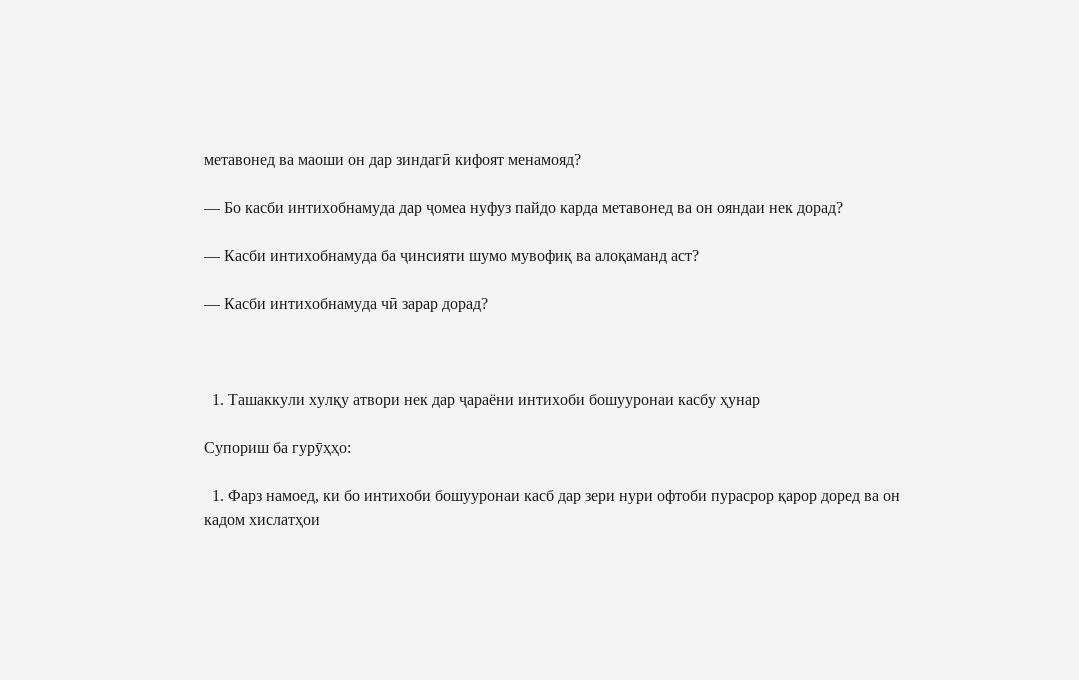метавонед ва маоши он дар зиндагӣ кифоят менамояд?

— Бо касби интихобнамуда дар ҷомеа нуфуз пайдо карда метавонед ва он ояндаи нек дорад?

— Касби интихобнамуда ба ҷинсияти шумо мувофиқ ва алоқаманд аст?

— Касби интихобнамуда чӣ зарар дорад?



  1. Ташаккули хулқу атвори нек дар ҷараёни интихоби бошууронаи касбу ҳунар

Супориш ба гурӯҳҳо:

  1. Фарз намоед, ки бо интихоби бошууронаи касб дар зери нури офтоби пурасрор қарор доред ва он кадом хислатҳои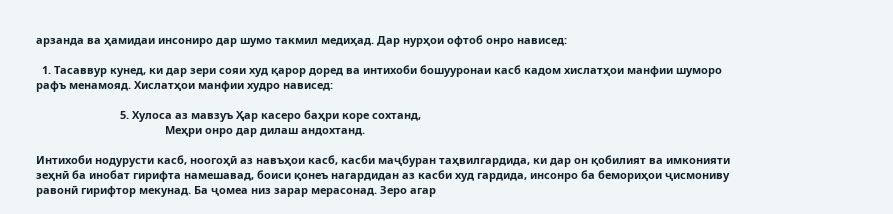арзанда ва ҳамидаи инсониро дар шумо такмил медиҳад. Дар нурҳои офтоб онро нависед:

  1. Тасаввур кунед, ки дар зери сояи худ қарор доред ва интихоби бошууронаи касб кадом хислатҳои манфии шуморо рафъ менамояд. Хислатҳои манфии худро нависед:

                            5. Хулоса аз мавзуъ Ҳар касеро баҳри коре сохтанд,
                                           Меҳри онро дар дилаш андохтанд.

Интихоби нодурусти касб, ноогоҳӣ аз навъҳои касб, касби маҷбуран таҳвилгардида, ки дар он қобилият ва имконияти зеҳнӣ ба инобат гирифта намешавад, боиси қонеъ нагардидан аз касби худ гардида, инсонро ба бемориҳои ҷисмониву равонӣ гирифтор мекунад. Ба ҷомеа низ зарар мерасонад. Зеро агар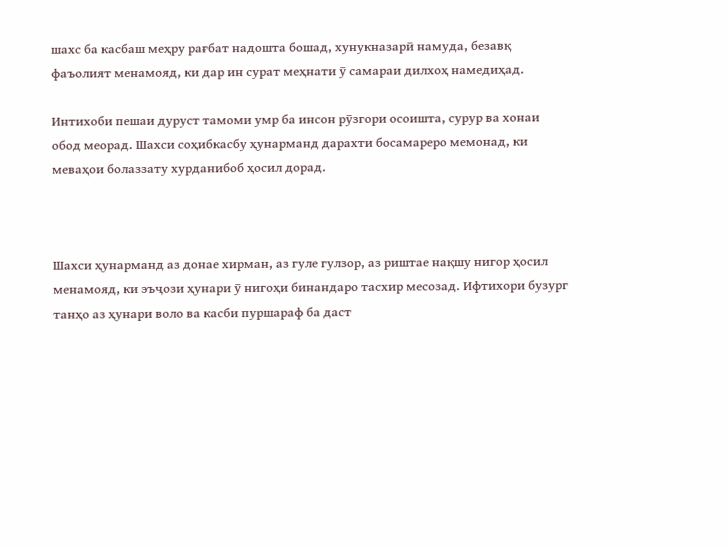шахс ба касбаш меҳру рағбат надошта бошад, хунукназарӣ намуда, безавқ фаъолият менамояд, ки дар ин сурат меҳнати ӯ самараи дилхоҳ намедиҳад.

Интихоби пешаи дуруст тамоми умр ба инсон рӯзгори осоишта, сурур ва хонаи обод меорад. Шахси соҳибкасбу ҳунарманд дарахти босамареро мемонад, ки меваҳои болаззату хурданибоб ҳосил дорад.



Шахси ҳунарманд аз донае хирман, аз гуле гулзор, аз риштае нақшу нигор ҳосил менамояд, ки эъҷози ҳунари ӯ нигоҳи бинандаро тасхир месозад. Ифтихори бузург танҳо аз ҳунари воло ва касби пуршараф ба даст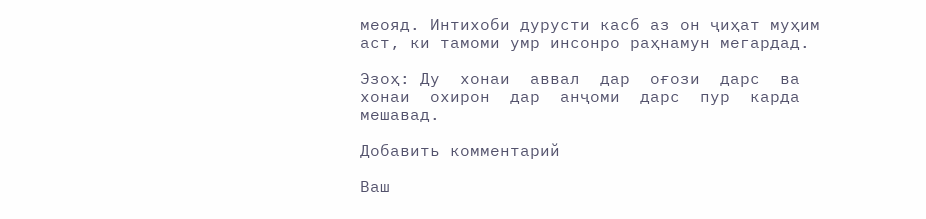меояд. Интихоби дурусти касб аз он ҷиҳат муҳим аст, ки тамоми умр инсонро раҳнамун мегардад.

Эзоҳ: Ду  хонаи  аввал  дар  оғози  дарс  ва  хонаи  охирон  дар  анҷоми  дарс  пур  карда мешавад.

Добавить комментарий

Ваш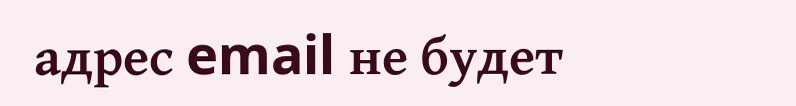адрес email не будет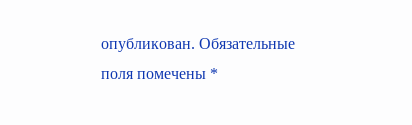опубликован. Обязательные поля помечены *